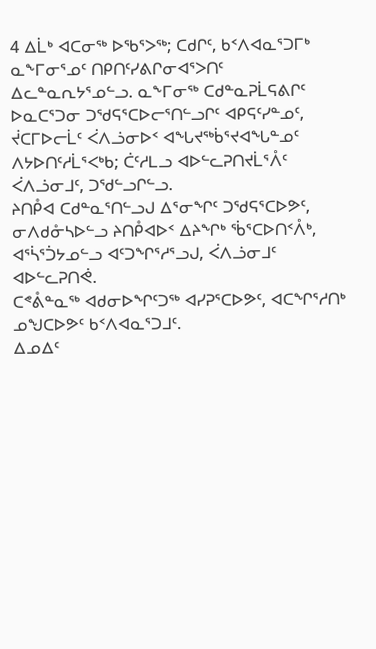4 ᐃᒫᒃ ᐊᑕᓂᖅ ᐅᖃᕐᐳᖅ; ᑕᑯᒋᑦ, ᑲᑉᐱᐊᓇᕐᑐᒥᒃ ᓇᖕᒥᓂᕐᓄᑦ ᑎᑭᑎᑦᓯᕕᒋᓂᐊᕐᐳᑎᑦ ᐃᓚᓐᓇᕆᔭᕐᓄᓪᓗ. ᓇᖕᒥᓂᖅ ᑕᑯᓐᓇᕈᒫᕋᕕᒋᑦ ᐅᓇᑕᕐᑐᓂ ᑐᖁᕋᕐᑕᐅᓕᕐᑎᓪᓗᒋᑦ ᐊᑭᕋᑦᓯᓐᓄᑦ, ᔫᑕᒥᐅᓕᒫᑦ ᐹᐱᓘᓂᐅᑉ ᐊᖓᔪᖅᑳᕐᔪᐊᖓᓐᓄᑦ ᐱᔭᐅᑎᑦᓱᒫᕐᐸᒃᑲ; ᑖᑦᓱᒪᓗ ᐊᐅᓪᓚᕈᑎᔪᒫᕐᐰᑦ ᐹᐱᓘᓂᒧᑦ, ᑐᖁᓪᓗᒋᓪᓗ.
ᔨᑎᑬᐊ ᑕᑯᓐᓇᕐᑎᓪᓗᒍ ᐃᕐᓂᖏᑦ ᑐᖁᕋᕐᑕᐅᕗᑦ, ᓂᐱᑯᓁᓴᐅᓪᓗ ᔨᑎᑬᐊᐅᑉ ᐃᔨᖏᒃ ᖄᕐᑕᐅᑎᑉᐰᒃ, ᐊᕐᓵᕐᑑᔭᓄᓪᓗ ᐊᑦᑐᖏᕐᓱᕐᓗᒍ, ᐹᐱᓘᓂᒧᑦ ᐊᐅᓪᓚᕈᑎᕚ.
ᑕᕝᕔᓐᓇᖅ ᐊᑯᓂᐅᖏᑦᑐᖅ ᐊᓯᕈᕐᑕᐅᕗᑦ, ᐊᑕᖏᕐᓱᑎᒃ ᓄᖑᑕᐅᕗᑦ ᑲᑉᐱᐊᓇᕐᑐᒧᑦ.
ᐃᓄᐃᑦ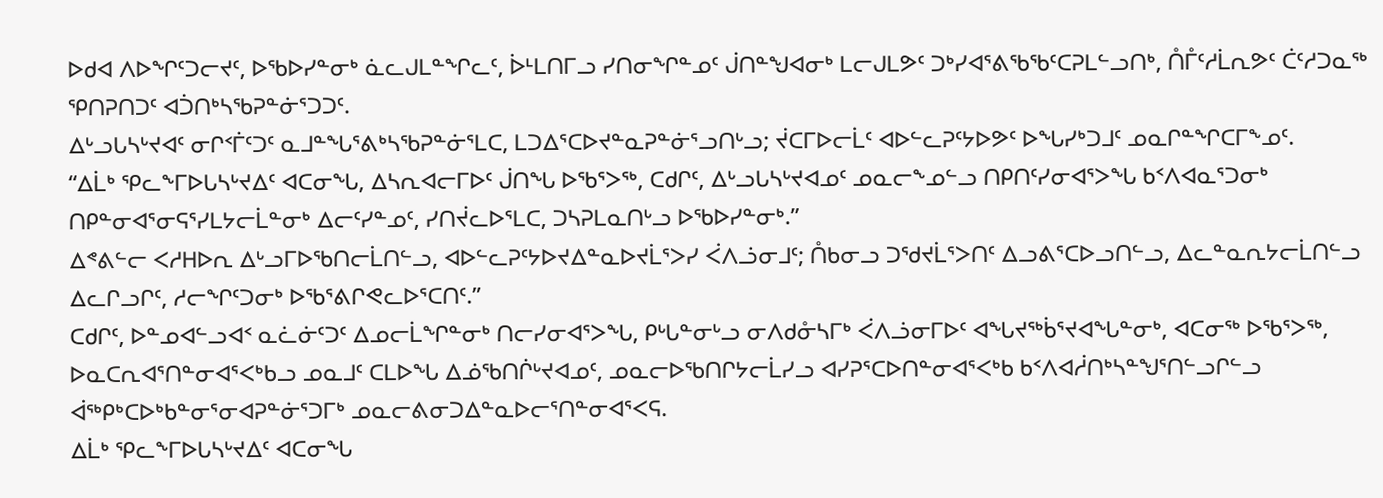ᐅᑯᐊ ᐱᐅᖏᑦᑐᓕᔪᑦ, ᐅᖃᐅᓯᓐᓂᒃ ᓈᓚᒍᒪᓐᖏᓚᑦ, ᐆᒻᒪᑎᒥᓗ ᓯᑎᓂᖏᓐᓄᑦ ᒎᑎᓐᖑᐊᓂᒃ ᒪᓕᒍᒪᕗᑦ ᑐᒃᓯᐊᕐᕕᖃᖃᑦᑕᕈᒪᓪᓗᑎᒃ, ᑍᒤᑦᓱᒫᕆᕗᑦ ᑖᑦᓱᑐᓇᖅ ᕿᑎᕈᑎᑐᑦ ᐊᑑᑎᒃᓴᖃᕈᓐᓃᕐᑐᑐᑦ.
ᐃᒡᓗᒐᓴᒡᔪᐊᑦ ᓂᒋᑉᒦᑦᑐᑦ ᓇᒧᓐᖓᕐᕕᒃᓴᖃᕈᓐᓃᕐᒪᑕ, ᒪᑐᐃᕐᑕᐅᔪᓐᓇᕈᓐᓃᕐᓗᑎᒡᓗ; ᔫᑕᒥᐅᓕᒫᑦ ᐊᐅᓪᓚᕈᑦᔭᐅᕗᑦ ᐅᖓᓯᒃᑐᒧᑦ ᓄᓇᒋᓐᖏᑕᒥᖕᓄᑦ.
“ᐃᒫᒃ ᕿᓚᖕᒥᐅᒐᓴᒡᔪᐃᑦ ᐊᑕᓂᖓ, ᐃᓴᕆᐊᓕᒥᐅᑦ ᒎᑎᖓ ᐅᖃᕐᐳᖅ, ᑕᑯᒋᑦ, ᐃᒡᓗᒐᓴᒡᔪᐊᓄᑦ ᓄᓇᓕᖕᓄᓪᓗ ᑎᑭᑎᑦᓯᓂᐊᕐᐳᖓ ᑲᑉᐱᐊᓇᕐᑐᓂᒃ ᑎᑭᓐᓂᐊᕐᓂᕋᕐᓯᒪᔭᓕᒫᓐᓂᒃ ᐃᓕᑦᓯᓐᓄᑦ, ᓯᑎᔫᓚᐅᕐᒪᑕ, ᑐᓴᕈᒪᓇᑎᒡᓗ ᐅᖃᐅᓯᓐᓂᒃ.”
ᐃᕝᕕᓪᓕ ᐸᓱᕼᐅᕆ ᐃᒡᓗᒥᐅᖃᑎᓕᒫᑎᓪᓗ, ᐊᐅᓪᓚᕈᑦᔭᐅᔪᐃᓐᓇᐅᔪᒫᕐᐳᓯ ᐹᐱᓘᓂᒧᑦ; ᑍᑲᓂᓗ ᑐᖁᔪᒫᕐᐳᑎᑦ ᐃᓗᕕᕐᑕᐅᓗᑎᓪᓗ, ᐃᓚᓐᓇᕆᔭᓕᒫᑎᓪᓗ ᐃᓚᒋᓗᒋᑦ, ᓱᓕᖏᑦᑐᓂᒃ ᐅᖃᕐᕕᒋᕙᓚᐅᕐᑕᑎᑦ.”
ᑕᑯᒋᑦ, ᐅᓐᓄᐊᓪᓗᐊᑉ ᓇᓛᓃᑦᑐᑦ ᐃᓄᓕᒫᖏᓐᓂᒃ ᑎᓕᓯᓂᐊᕐᐳᖓ, ᑭᒡᒐᓐᓂᒡᓗ ᓂᐱᑯᓁᓴᒥᒃ ᐹᐱᓘᓂᒥᐅᑦ ᐊᖓᔪᖅᑳᕐᔪᐊᖓᓐᓂᒃ, ᐊᑕᓂᖅ ᐅᖃᕐᐳᖅ, ᐅᓇᑕᕆᐊᕐᑎᓐᓂᐊᕐᐸᒃᑲᓗ ᓄᓇᒧᑦ ᑕᒪᐅᖓ ᐃᓅᖃᑎᒌᒡᔪᐊᓄᑦ, ᓄᓇᓕᐅᖃᑎᒋᔭᓕᒫᓯᓗ ᐊᓯᕈᕐᑕᐅᑎᓐᓂᐊᕐᐸᒃᑲ ᑲᑉᐱᐊᓲᑎᒃᓴᓐᖑᕐᑎᓪᓗᒋᓪᓗ ᐋᖅᑭᒃᑕᐅᒃᑲᓐᓂᕐᓂᐊᕈᓐᓃᕐᑐᒥᒃ ᓄᓇᓕᕕᓂᑐᐃᓐᓇᐅᓕᕐᑎᓐᓂᐊᕐᐸᕋ.
ᐃᒫᒃ ᕿᓚᖕᒥᐅᒐᓴᒡᔪᐃᑦ ᐊᑕᓂᖓ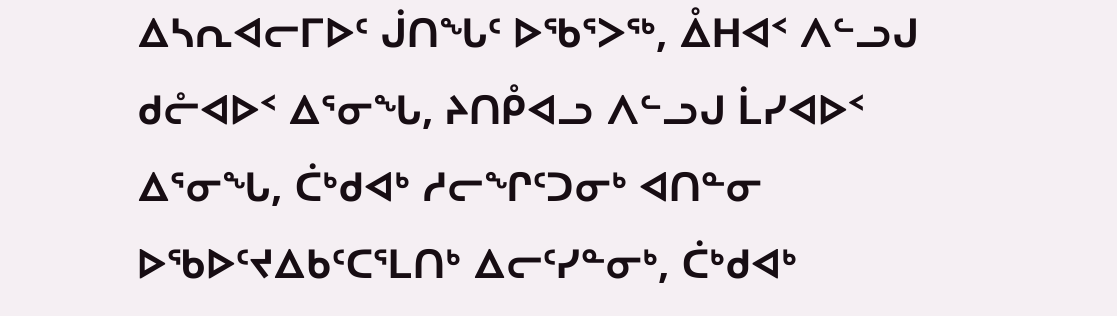ᐃᓴᕆᐊᓕᒥᐅᑦ ᒎᑎᖓᑦ ᐅᖃᕐᐳᖅ, ᐂᕼᐊᑉ ᐱᓪᓗᒍ ᑯᓔᐊᐅᑉ ᐃᕐᓂᖓ, ᔨᑎᑬᐊᓗ ᐱᓪᓗᒍ ᒫᓯᐊᐅᑉ ᐃᕐᓂᖓ, ᑖᒃᑯᐊᒃ ᓱᓕᖏᑦᑐᓂᒃ ᐊᑎᓐᓂ ᐅᖃᐅᑦᔪᐃᑲᑦᑕᕐᒪᑎᒃ ᐃᓕᑦᓯᓐᓂᒃ, ᑖᒃᑯᐊᒃ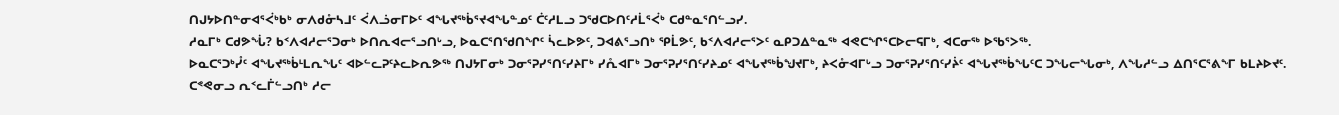ᑎᒍᔭᐅᑎᓐᓂᐊᕐᐹᒃᑲᒃ ᓂᐱᑯᓁᓴᒧᑦ ᐹᐱᓘᓂᒥᐅᑦ ᐊᖓᔪᖅᑳᕐᔪᐊᖓᓐᓄᑦ ᑖᑦᓱᒪᓗ ᑐᖁᑕᐅᑎᑦᓱᒫᕐᐹᒃ ᑕᑯᓐᓇᕐᑎᓪᓗᓯ.
ᓱᓇᒥᒃ ᑕᑯᕗᖔ? ᑲᑉᐱᐊᓱᓕᕐᑐᓂᒃ ᐅᑎᕆᐊᓕᕐᓗᑎᒡᓗ, ᐅᓇᑕᕐᑎᖁᑎᖏᑦ ᓵᓚᐅᕗᑦ, ᑐᐊᕕᕐᓗᑎᒃ ᕿᒫᕗᑦ, ᑲᑉᐱᐊᓱᓕᕐᐳᑦ ᓇᑭᑐᐃᓐᓇᖅ ᐊᕙᑕᖏᕐᑕᐅᓕᕋᒥᒃ, ᐊᑕᓂᖅ ᐅᖃᕐᐳᖅ.
ᐅᓇᑕᕐᑐᒃᓮᑦ ᐊᖓᔪᖅᑳᒻᒪᕆᖓᑦ ᐊᐅᓪᓚᕈᑦᔨᓚᐅᕆᕗᖅ ᑎᒍᔭᒥᓂᒃ ᑐᓂᕐᕈᓯᕐᑎᑦᓯᔨᒥᒃ ᓯᕅᐊᒥᒃ ᑐᓂᕐᕈᓯᕐᑎᑦᓯᔨᓄᑦ ᐊᖓᔪᖅᑳᖑᔪᒥᒃ, ᔨᐸᓁᐊᒥᒡᓗ ᑐᓂᕐᕈᓯᕐᑎᑦᓯᔩᑦ ᐊᖓᔪᖅᑳᖓᑦᑕ ᑐᖓᓕᖓᓂᒃ, ᐱᖓᓱᓪᓗ ᐃᑎᕐᑕᕐᕕᖕᒥ ᑲᒪᔨᐅᔪᑦ.
ᑕᕝᕙᓂᓗ ᕆᑉᓚᒦᓪᓗᑎᒃ ᓱᓕ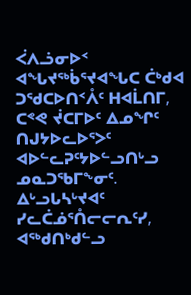ᐹᐱᓘᓂᐅᑉ ᐊᖓᔪᖅᑳᕐᔪᐊᖓᑕ ᑖᒃᑯᐊ ᑐᖁᑕᐅᑎᑉᐰᑦ ᕼᐊᒫᑎᒥ, ᑕᕝᕙ ᔫᑕᒥᐅᑦ ᐃᓄᖏᑦ ᑎᒍᔭᐅᓚᐅᕐᐳᑦ ᐊᐅᓪᓚᕈᑦᔭᐅᓪᓗᑎᒡᓗ ᓄᓇᑐᖃᒥᖕᓂᑦ.
ᐃᒡᓗᒐᓴᒡᔪᐊᑦ ᓯᓚᑖᓅᕐᑍᓕᓕᕆᑦᓯ, ᐊᖅᑯᑎᒃᑯᓪᓗ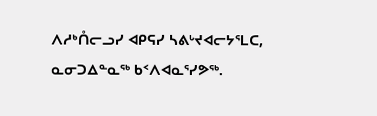ᐱᓱᒃᑍᓕᓗᓯ ᐊᑭᕋᓯ ᓴᕕᒡᔪᐊᓕᔭᕐᒪᑕ, ᓇᓂᑐᐃᓐᓇᖅ ᑲᑉᐱᐊᓇᕐᓯᕗᖅ.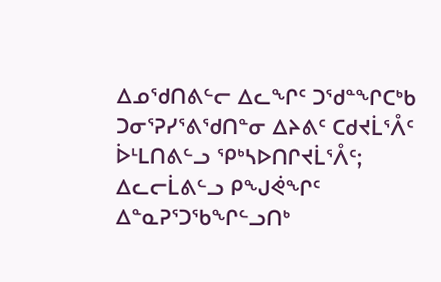ᐃᓄᖁᑎᕕᓪᓕ ᐃᓚᖏᑦ ᑐᖁᓐᖏᑕᒃᑲ ᑐᓂᕐᕈᓯᕐᕕᖁᑎᓐᓂ ᐃᔨᕕᑦ ᑕᑯᔪᒫᕐᐰᑦ ᐆᒻᒪᑎᕕᓪᓗ ᕿᒃᓴᐅᑎᒋᔪᒫᕐᐰᑦ; ᐃᓚᓕᒫᕕᓪᓗ ᑭᖑᕚᖏᑦ ᐃᓐᓇᕈᕐᑐᖃᖏᓪᓗᑎᒃ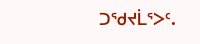ᑐᖁᔪᒫᕐᐳᑦ.